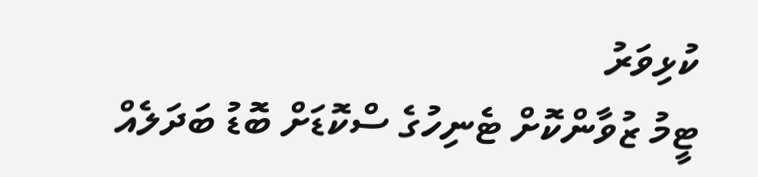ކުޅިވަރު
ޓީމު ޒުވާންކޮށް ޓެނިހުގެ ސްކޮޑަށް ބޮޑު ބަދަލެއް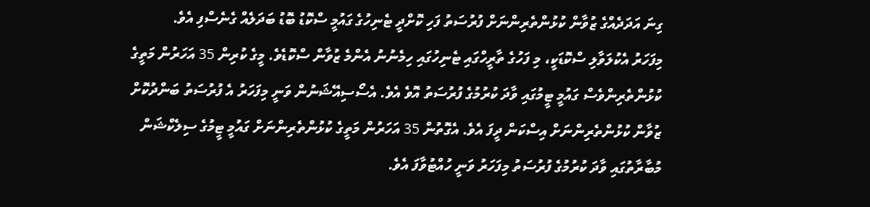ގިނަ އަދަދެއްގެ ޒުވާން ކުޅުންތެރިންނަށް ފުރުސަތު ފަހި ކޮށްދީ ޓެނިހުގެ ގައުމީ ސްކޮޑު ބޮޑު ބަދަލެއް ގެނެސްފި އެވެ.
މިފަހަރު އެކުލަވާލި ސްކޮޑަކީ، މި ފަހުގެ ތާރީހްގައި ޓެނިހުގައި ހިމެނުނު އެންމެ ޒުވާން ސްކޮޑެވެ. މީގެ ކުރިން 35 އަހަރުން މަތީގެ ކުޅުންތެރިންވެސް ގައުމީ ޓީމުގައި ވާދަ ކުރުމުގެ ފުރުސަތު އޮވެ އެވެ. އެސޯސިއޭޝަނުން ވަނީ މިފަހަރު އެ ފުރުސަތު ބަންދުކޮށް ޒުވާން ކުޅުންތެރިންނަށް އިސްކަން ދީފަ އެވެ. އެގޮތުން 35 އަހަރުން މަތީގެ ކުޅުންތެރިންނަށް ގައުމީ ޓީމުގެ ސިލެކްޝަން މުބާރާތުގައި ވާދަ ކުރުމުގެ ފުރުސަތު މިފަހަރު ވަނީ ހުއްޓުވާފަ އެވެ.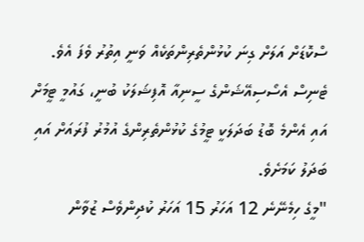ސްކޮޑަށް އަލަށް ގިނަ ކުޅުންތެރިންތަކެއް ވަނީ އިތުރު ވެފަ އެވެ. ޓެނިސް އެސޯސިއޭޝަންގެ ސީނިއާ އޮފިޝަލަކު ބުނީ، ގައުމީ ޓީމަށް އައި އެންމެ ބޮޑު ބަދަލަކީ ޓީމުގެ ކުޅުންތެރިންގެ އުމުރު ފުރައަށް އައި ބަދަލު ކަމަށެވެ.
"މީގެ ހިމެނޭނެ 12 އަހަރު 15 އަހަރު ކުދިންވެސް ޒުވާން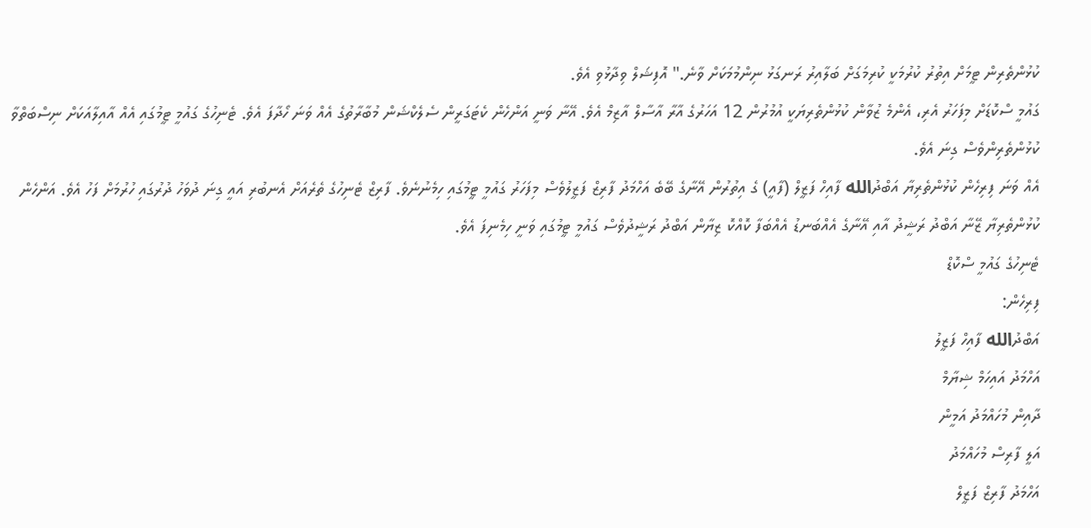ކުޅުންތެރިން ޓީމަށް އިތުރު ކުރުމަކީ ކުރިމަގަށް ބަލާއިރު ރަނގަޅު ނިންމުމަކަށް ވާނެ." އޮފިޝަލް ވިދާޅުވި އެވެ.
ގައުމީ ސްކޮޑަށް މިފަހަރު އެރި، އެންމެ ޒުވާން ކުޅުންތެރިޔަކީ އުމުރުން 12 އަހަރުގެ އާރާ އާސާލް އާޒިމް އެވެ. އޭނާ ވަނީ އަންހެން ކެޓަގަރީން ސެލެކްޝަން މުބާރާތުގެ އެއް ވަނަ ހޯދާފަ އެވެ. ޓެނިހުގެ ގައުމީ ޓީމުގައި އެއް އާއިލާއަކަށް ނިސްބަތްވާ ކުޅުންތެރިންވެސް ގިނަ އެވެ.
އެއް ވަނަ ފިރިހެން ކުޅުންތެރިޔާ އަބްދުالله ފާއިހް ފަޒީލް (ފާއީ) ގެ އިތުރުން އޭނާގެ ބޭބެ އަހްމަދު ފާރިޒް ފަޒީލުވެސް މިފަހަރު ގައުމީ ޓީމުގައި ހިމެނުނެވެ. ފާރިޒް ޓެނިހުގެ ތެރެއަށް އެނބުރި އައީ ގިނަ ދުވަހު ދުރުގައި ހުރުމަށް ފަހު އެވެ. އަންހެން ކުޅުންތެރިޔާ ޒޭނާ އަބްދު ރަޝީދު އާއި އޭނާގެ އެއްބަނޑު އެއްބަފާ ކޮއްކޮ ޒިޔާން އަބްދު ރަޝީދުވެސް ގައުމީ ޓީމުގައި ވަނީ ހިމެނިފަ އެވެ.
ޓެނިހުގެ ގައުމީ ސްކޮޑް
ފިރިހެން:
އަބްދުالله ފާއިހް ފަޒީލު
އަހްމަދު އައިހަމް ޝިޔާމް
ދާއިން މުހައްމަދު އަމީން
އަލީ ފާރިސް މުހައްމަދު
އަހްމަދު ފާރިޒް ފަޒީލް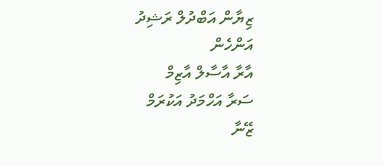ޒިޔާން އަބްދުލް ރަޝިދު
އަންހެން
އާރާ އާސާލް އާޒިމް
ސަރާ އަހްމަދު އަކުރަމް
ޒޭނާ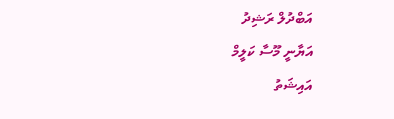އަބްދުލް ރަޝިދު
އަޔާނީ މޫސާ ކަލީމް
އައިޝަތު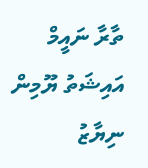ތާރާ ނައީމް
އައިޝަތު ޔޫމިން ނިޔާޒު